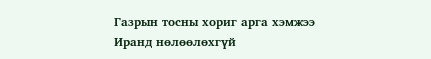Газрын тосны хориг арга хэмжээ Иранд нөлөөлөхгүй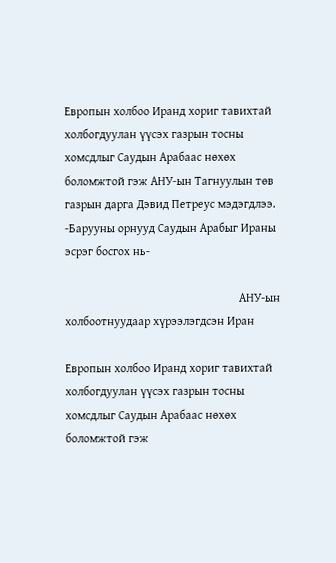Европын холбоо Иранд хориг тавихтай холбогдуулан үүсэх газрын тосны хомсдлыг Саудын Арабаас нөхөх боломжтой гэж АНУ-ын Тагнуулын төв газрын дарга Дэвид Петреус мэдэгдлээ.
-Барууны орнууд Саудын Арабыг Ираны эсрэг босгох нь-

                                                          АНУ-ын холбоотнуудаар хүрээлэгдсэн Иран

Европын холбоо Иранд хориг тавихтай холбогдуулан үүсэх газрын тосны хомсдлыг Саудын Арабаас нөхөх боломжтой гэж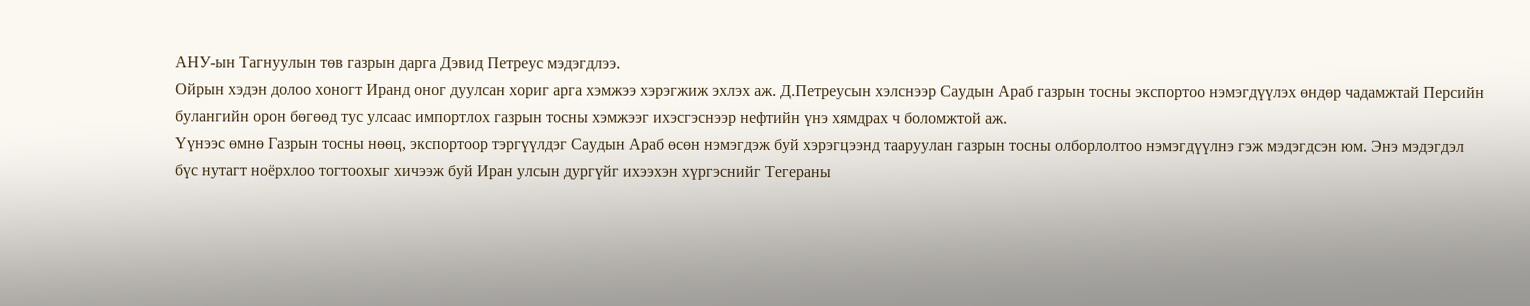АНУ-ын Тагнуулын төв газрын дарга Дэвид Петреус мэдэгдлээ.
Ойрын хэдэн долоо хоногт Иранд оног дуулсан хориг арга хэмжээ хэрэгжиж эхлэх аж. Д.Петреусын хэлснээр Саудын Араб газрын тосны экспортоо нэмэгдүүлэх өндөр чадамжтай Персийн булангийн орон бөгөөд тус улсаас импортлох газрын тосны хэмжээг ихэсгэснээр нефтийн үнэ хямдрах ч боломжтой аж.
Үүнээс өмнө Газрын тосны нөөц, экспортоор тэргүүлдэг Саудын Араб өсөн нэмэгдэж буй хэрэгцээнд тааруулан газрын тосны олборлолтоо нэмэгдүүлнэ гэж мэдэгдсэн юм. Энэ мэдэгдэл бүс нутагт ноёрхлоо тогтоохыг хичээж буй Иран улсын дургүйг ихээхэн хүргэснийг Тегераны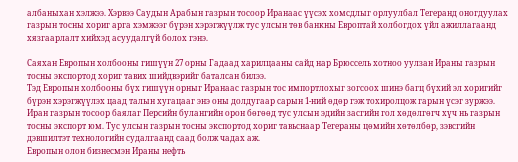албаныхан хэлжээ. Хэрвээ Саудын Арабын газрын тосоор Иранаас үүсэх хомсдлыг орлуулбал Тегеранд оногдуулах газрын тосны хориг арга хэмжээг бүрэн хэрэгжүүлж тус улсын төв банкны Европтай холбогдох үйл ажиллагаанд хязгаарлалт хийхэд асуудалгүй болох гэнэ.

Саяхан Европын холбооны гишүүн 27 орны Гадаад харилцааны сайд нар Брюссель хотноо уулзан Ираны газрын тосны экспортод хориг тавих шийдвэрийг баталсан билээ.
Тэд Европын холбооны бүх гишүүн орныг Иранаас газрын тос импортлохыг зогсоох шинэ багц бүхий эл хоригийг бүрэн хэрэгжүүлэх цаад талын хугацааг энэ оны долдугаар сарын 1-ний өдөр гэж тохиролцож гарын үсэг зуржээ. Иран газрын тосоор баялаг Персийн булангийн орон бөгөөд тус улсын эдийн засгийн гол хөдөлгөгч хүч нь газрын тосны экспорт юм. Тус улсын газрын тосны экспортод хориг тавьснаар Тегераны цөмийн хөтөлбөр, зэвсгийн дэвшилтэт технологийн судалгаанд саад болж чадах аж.
Европын олон бизнесмэн Ираны нефть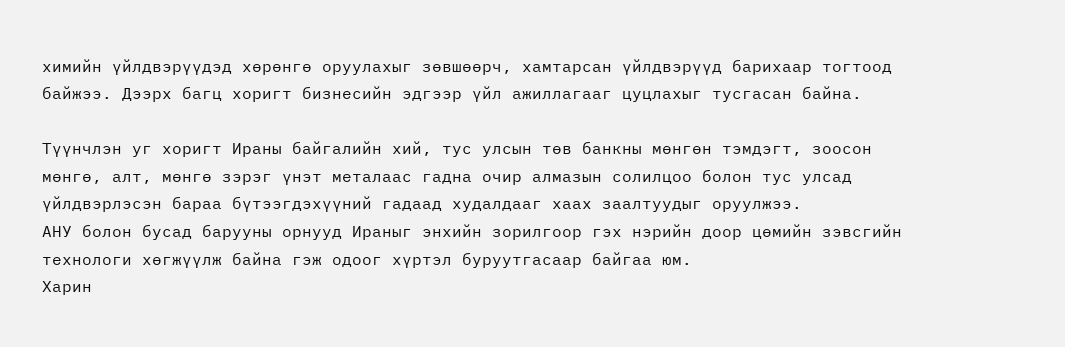химийн үйлдвэрүүдэд хөрөнгө оруулахыг зөвшөөрч, хамтарсан үйлдвэрүүд барихаар тогтоод байжээ. Дээрх багц хоригт бизнесийн эдгээр үйл ажиллагааг цуцлахыг тусгасан байна.

Түүнчлэн уг хоригт Ираны байгалийн хий, тус улсын төв банкны мөнгөн тэмдэгт, зоосон мөнгө, алт, мөнгө зэрэг үнэт металаас гадна очир алмазын солилцоо болон тус улсад үйлдвэрлэсэн бараа бүтээгдэхүүний гадаад худалдааг хаах заалтуудыг оруулжээ.
АНУ болон бусад барууны орнууд Ираныг энхийн зорилгоор гэх нэрийн доор цөмийн зэвсгийн технологи хөгжүүлж байна гэж одоог хүртэл буруутгасаар байгаа юм.
Харин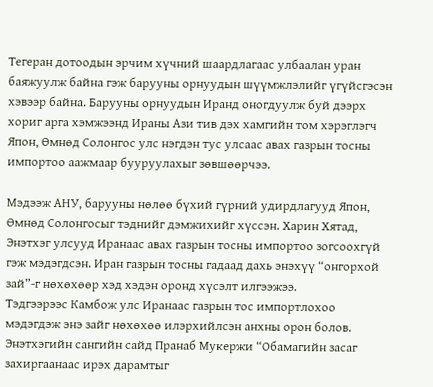Тегеран дотоодын эрчим хүчний шаардлагаас улбаалан уран баяжуулж байна гэж барууны орнуудын шүүмжлэлийг үгүйсгэсэн хэвээр байна. Барууны орнуудын Иранд оногдуулж буй дээрх хориг арга хэмжээнд Ираны Ази тив дэх хамгийн том хэрэглэгч Япон, Өмнөд Солонгос улс нэгдэн тус улсаас авах газрын тосны импортоо аажмаар бууруулахыг зөвшөөрчээ.

Мэдээж АНУ, барууны нөлөө бүхий гүрний удирдлагууд Япон, Өмнөд Солонгосыг тэднийг дэмжихийг хүссэн. Харин Хятад, Энэтхэг улсууд Иранаас авах газрын тосны импортоо зогсоохгүй гэж мэдэгдсэн. Иран газрын тосны гадаад дахь энэхүү “онгорхой зай”-г нөхөхөөр хэд хэдэн оронд хүсэлт илгээжээ.
Тэдгээрээс Камбож улс Иранаас газрын тос импортлохоо мэдэгдэж энэ зайг нөхөхөө илэрхийлсэн анхны орон болов. Энэтхэгийн сангийн сайд Пранаб Мукержи “Обамагийн засаг захиргаанаас ирэх дарамтыг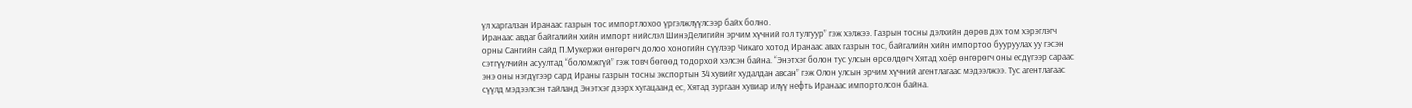үл харгалзан Иранаас газрын тос импортлохоо үргэлжлүүлсээр байх болно.
Иранаас авдаг байгалийн хийн импорт нийслэл ШинэДелигийн эрчим хүчний гол тулгуур” гэж хэлжээ. Газрын тосны дэлхийн дөрөв дэх том хэрэглэгч орны Сангийн сайд П.Мукержи өнгөрөгч долоо хоногийн сүүлээр Чикаго хотод Иранаас авах газрын тос, байгалийн хийн импортоо бууруулах уу гэсэн сэтгүүлчийн асуултад “боломжгүй” гэж товч бөгөөд тодорхой хэлсэн байна. “Энэтхэг болон тус улсын өрсөлдөгч Хятад хоёр өнгөрөгч оны есдүгээр сараас энэ оны нэгдүгээр сард Ираны газрын тосны экспортын 34 хувийг худалдан авсан” гэж Олон улсын эрчим хүчний агентлагаас мэдээлжээ. Тус агентлагаас сүүлд мэдээлсэн тайланд Энэтхэг дээрх хугацаанд ес, Хятад зургаан хувиар илүү нефть Иранаас импортолсон байна.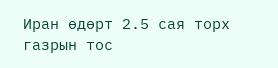Иран өдөрт 2.5 сая торх газрын тос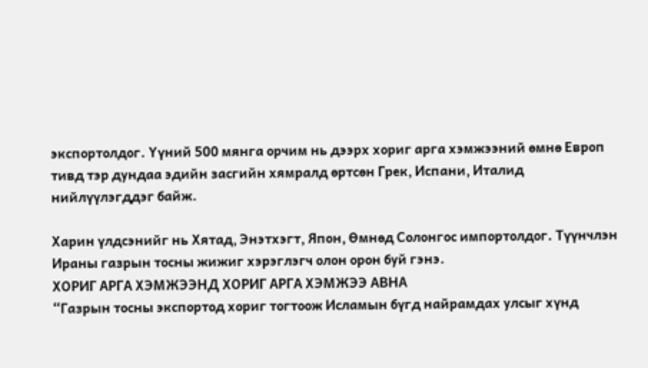экспортолдог. Үүний 500 мянга орчим нь дээрх хориг арга хэмжээний өмнө Европ тивд тэр дундаа эдийн засгийн хямралд өртсөн Грек, Испани, Италид нийлүүлэгддэг байж.

Харин үлдсэнийг нь Хятад, Энэтхэгт, Япон, Өмнөд Солонгос импортолдог. Түүнчлэн Ираны газрын тосны жижиг хэрэглэгч олон орон буй гэнэ.
ХОРИГ АРГА ХЭМЖЭЭНД ХОРИГ АРГА ХЭМЖЭЭ АВНА
“Газрын тосны экспортод хориг тогтоож Исламын бүгд найрамдах улсыг хүнд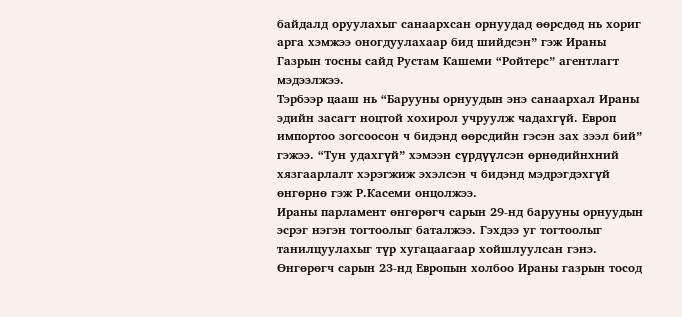байдалд оруулахыг санаархсан орнуудад өөрсдөд нь хориг арга хэмжээ оногдуулахаар бид шийдсэн” гэж Ираны Газрын тосны сайд Рустам Кашеми “Ройтерс” агентлагт мэдээлжээ.
Тэрбээр цааш нь “Барууны орнуудын энэ санаархал Ираны эдийн засагт ноцтой хохирол учруулж чадахгүй. Европ импортоо зогсоосон ч бидэнд өөрсдийн гэсэн зах зээл бий” гэжээ. “Тун удахгүй” хэмээн сүрдүүлсэн өрнөдийнхний хязгаарлалт хэрэгжиж эхэлсэн ч бидэнд мэдрэгдэхгүй өнгөрнө гэж Р.Касеми онцолжээ.
Ираны парламент өнгөрөгч сарын 29-нд барууны орнуудын эсрэг нэгэн тогтоолыг баталжээ. Гэхдээ уг тогтоолыг танилцуулахыг түр хугацаагаар хойшлуулсан гэнэ. Өнгөрөгч сарын 23-нд Европын холбоо Ираны газрын тосод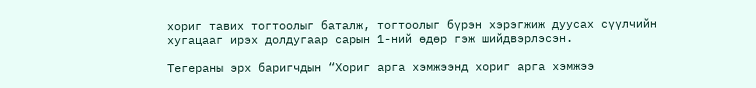хориг тавих тогтоолыг баталж, тогтоолыг бүрэн хэрэгжиж дуусах сүүлчийн хугацааг ирэх долдугаар сарын 1-ний өдөр гэж шийдвэрлэсэн.

Тегераны эрх баригчдын “Хориг арга хэмжээнд хориг арга хэмжээ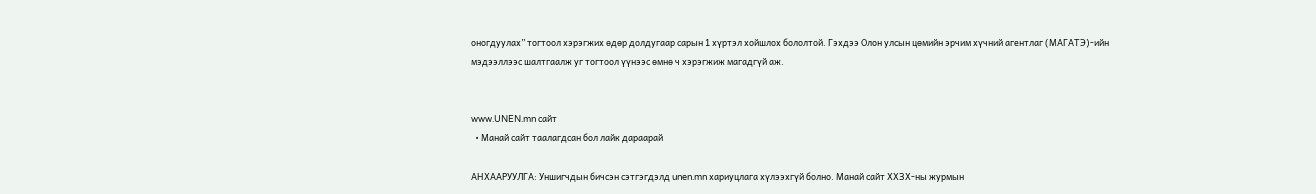оногдуулах” тогтоол хэрэгжих өдөр долдугаар сарын 1 хүртэл хойшлох бололтой. Гэхдээ Олон улсын цөмийн эрчим хүчний агентлаг (МАГАТЭ)-ийн мэдээллээс шалтгаалж уг тогтоол үүнээс өмнө ч хэрэгжиж магадгүй аж.


www.UNEN.mn сайт
  • Манай сайт таалагдсан бол лайк дараарай

АНХААРУУЛГА: Уншигчдын бичсэн сэтгэгдэлд unen.mn хариуцлага хүлээхгүй болно. Манай сайт ХХЗХ-ны журмын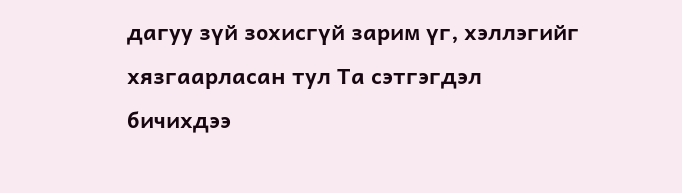дагуу зүй зохисгүй зарим үг, хэллэгийг хязгаарласан тул Та сэтгэгдэл бичихдээ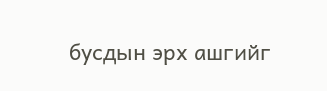бусдын эрх ашгийг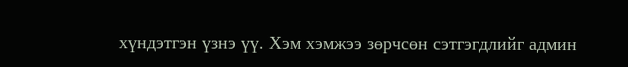хүндэтгэн үзнэ үү. Хэм хэмжээ зөрчсөн сэтгэгдлийг админ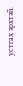устгах эрхтэй.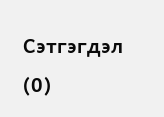Сэтгэгдэл (0)